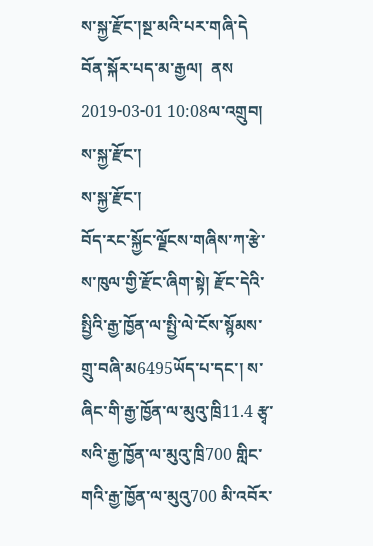ས་སྐྱ་རྫོང་།སྔ་མའི་པར་གཞི་དེ བོན་སྐོར་པད་མ་རྒྱལ།  ནས 2019-03-01 10:08ལ་འགྲུབ།
ས་སྐྱ་རྫོང་།
ས་སྐྱ་རྫོང་།
བོད་རང་སྐྱོང་ལྗོངས་གཞིས་ཀ་རྩེ་ས་ཁུལ་གྱི་རྫོང་ཞིག་སྟེ། རྫོང་དེའི་སྤྱིའི་རྒྱ་ཁྱོན་ལ་སྤྱི་ལེ་ངོས་སྙོམས་གྲུ་བཞི་མ6495ཡོད་པ་དང་། ས་ཞིང་གི་རྒྱ་ཁྱོན་ལ་མུའུ་ཁྲི11.4 རྩྭ་སའི་རྒྱ་ཁྱོན་ལ་མུའུ་ཁྲི700 གླིང་གའི་རྒྱ་ཁྱོན་ལ་མུའུ700 མི་འབོར་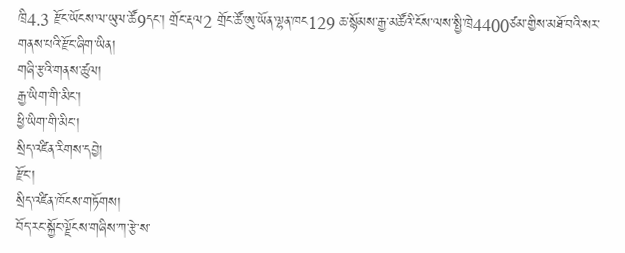ཁྲི4.3 རྫོང་ཡོངས་ལ་ཡུལ་ཚོ9དང་། གྲོང་རྡལ2 གྲོང་ཚོ་ཨུ་ཡོན་ལྷན་ཁང129 ཆ་སྙོམས་རྒྱ་མཚོའི་ངོས་ལས་སྤྱི་ཁྲེ4400ཙམ་གྱིས་མཐོ་བའི་སར་གནས་པའི་རྫོང་ཞིག་ཡིན།
གཞི་རྩའི་གནས་ཚུལ།
རྒྱ་ཡིག་གི་མིང་།
ཕྱི་ཡིག་གི་མིང་།
སྲིད་འཛིན་རིགས་དབྱེ།
རྫོང་།
སྲིད་འཛིན་ཁོངས་གཏོགས།
བོད་རང་སྐྱོང་ལྗོངས་གཞིས་ཀ་རྩེ་ས་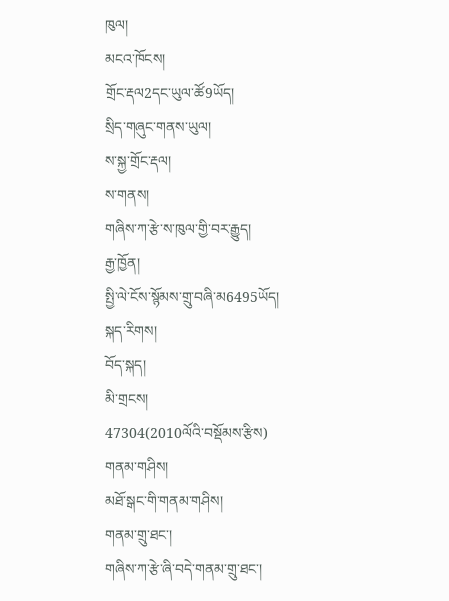ཁུལ།
མངའ་ཁོངས།
གྲོང་རྡལ2དང་ཡུལ་ཚོ9ཡོད།
སྲིད་གཞུང་གནས་ཡུལ།
ས་སྐྱ་གྲོང་རྡལ།
ས་གནས།
གཞིས་ཀ་རྩེ་ས་ཁུལ་གྱི་བར་རྒྱུད།
རྒྱ་ཁྱོན།
སྤྱི་ལེ་ངོས་སྙོམས་གྲུ་བཞི་མ6495ཡོད།
སྐད་རིགས།
བོད་སྐད།
མི་གྲངས།
47304(2010ལོའི་བསྡོམས་རྩིས)
གནམ་གཤིས།
མཐོ་སྒང་གི་གནམ་གཤིས།
གནམ་གྲུ་ཐང་།
གཞིས་ཀ་རྩེ་ཞི་བདེ་གནམ་གྲུ་ཐང་།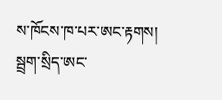ས་ཁོངས་ཁ་པར་ཨང་རྟགས།
སྦྲག་སྲིད་ཨང་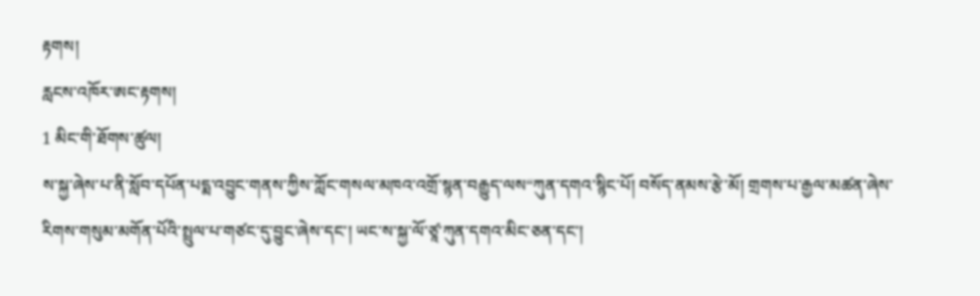རྟགས།
རླངས་འཁོར་ཨང་རྟགས།
1 མིང་གི་ཐོགས་ཚུལ།
ས་སྐྱ་ཞེས་པ་ནི་སློབ་དཔོན་པདྨ་འབྱུང་གནས་ཀྱིས་ཀློང་གསལ་མཁའ་འགྲོ་སྙན་བརྒྱུད་ལས“ཀུན་དགའ་སྙིང་པོ། བསོད་ནམས་རྩེ་མོ། གྲགས་པ་རྒྱལ་མཚན་ཞེས་རིགས་གསུམ་མགོན་པོའི་སྤྲུལ་པ་གཙང་དུ་བྱུང་ཞེས་དང་། ཡང་ས་སྐྱ་ལོ་ཙཱ་ཀུན་དགའ་མིང་ཅན་དང་།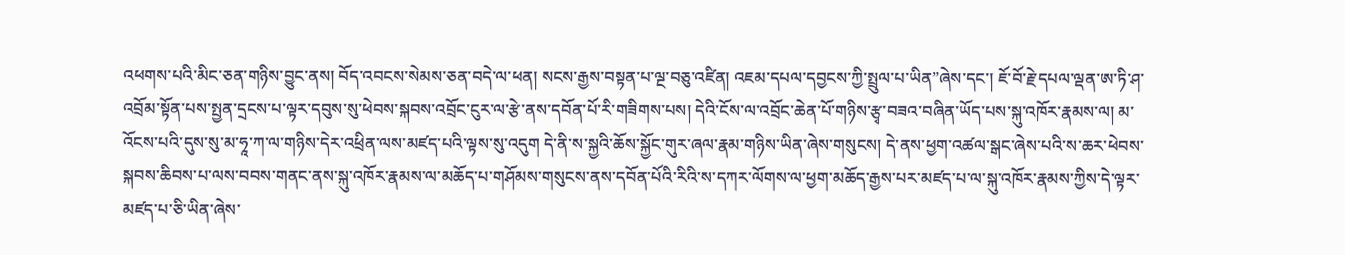འཕགས་པའི་མིང་ཅན་གཉིས་བྱུང་ནས། བོད་འབངས་སེམས་ཅན་བདེ་ལ་ཕན། སངས་རྒྱས་བསྟན་པ་ལྔ་བཅུ་འཛིན། འཇམ་དཔལ་དབྱངས་ཀྱི་སྤྲུལ་པ་ཡིན”ཞེས་དང་། ཇོ་བོ་རྗེ་དཔལ་ལྡན་ཨ་ཏི་ཤ་འབྲོམ་སྟོན་པས་སྤྱན་དྲངས་པ་ལྟར་དབུས་སུ་ཕེབས་སྐབས་འབྲོང་ངུར་ལ་རྩེ་ནས་དབོན་པོ་རི་གཟིགས་པས། དེའི་ངོས་ལ་འབྲོང་ཆེན་པོ་གཉིས་རྩྭ་བཟའ་བཞིན་ཡོད་པས་སྐུ་འཁོར་རྣམས་ལ། མ་འོངས་པའི་དུས་སུ་མ་ཧཱ་ཀ་ལ་གཉིས་དེར་འཕྲིན་ལས་མཛད་པའི་ལྟས་སུ་འདུག དེ་ནི་ས་སྐྱའི་ཆོས་སྐྱོང་གུར་ཞལ་རྣམ་གཉིས་ཡིན་ཞེས་གསུངས། དེ་ནས་ཕྱག་འཚལ་སྒང་ཞེས་པའི་ས་ཆར་ཕེབས་སྐབས་ཆིབས་པ་ལས་བབས་གནང་ནས་སྐུ་འཁོར་རྣམས་ལ་མཆོད་པ་གཤོམས་གསུངས་ནས་དབོན་པོའི་རིའི་ས་དཀར་ལོགས་ལ་ཕྱག་མཆོད་རྒྱས་པར་མཛད་པ་ལ་སྐུ་འཁོར་རྣམས་ཀྱིས་དེ་ལྟར་མཛད་པ་ཅི་ཡིན་ཞེས་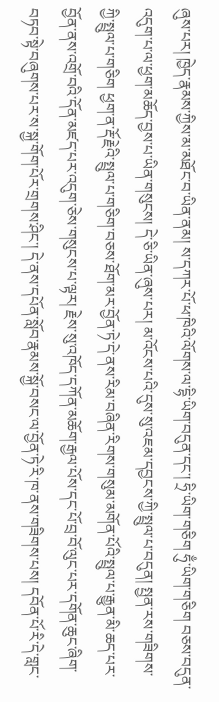ཞུས་པར། ཁྱེད་རྣམས་ཀྱིས་མ་མཐོང་བ་ཡིན་ནམ། ས་དཀར་པོ་ཕ་ཁིའི་ལོགས་ལ་དྷི་ཡིག་བདུན་དང་། ཧྲི་ཡིག་གཅིག ཧུྃ་ཡིག་གཅིག བཅས་བདུན་འདུག་པ་ལ་ཕྱག་མཆོད་བྱས་པ་ཡིན་གསུངས། དེ་ཅི་ཡིན་ཞུས་པར། མ་འོངས་པའི་དུས་སུ་འཇམ་དབྱངས་ཀྱི་སྤྲུལ་པ་བདུན། སྤྱན་རས་གཟིགས་ཀྱི་སྤྲུལ་པ་གཅིག ཕྱག་ན་རྡོ་རྗེའི་སྤྲུལ་པ་གཅིག་བཅས་ཐོག་མར་བྱོན་ཏེ་དེ་ནས་རིམ་བཞིན་རིགས་གསུམ་མགོན་པོའི་སྤྲུལ་པ་རྒྱུན་མི་ཆད་པར་བྱོན་ནས་འགྲོ་བའི་དོན་མཛད་པར་འདུག་ཅེས་གསུངས་པ་ལྟར། རྗེས་སུ་འཁོད་དཀོན་མཆོག་རྒྱལ་པོས་དང་པོ་བྲ་བོ་ལུང་པར་དགོན་ཆུང་ཞིག་བཏབ་སྟེ་བཞུགས་པར་ས་སྐྱ་གོག་པོར་གྲགས་ཤིང་། དེ་ནས་དཔོན་སློབ་རྣམས་སྐྱོ་བསང་ལ་བྱོན་ཏེ་རི་ཁ་ནས་གཟིགས་པས། དབོན་པོ་རི་དེ་གླང་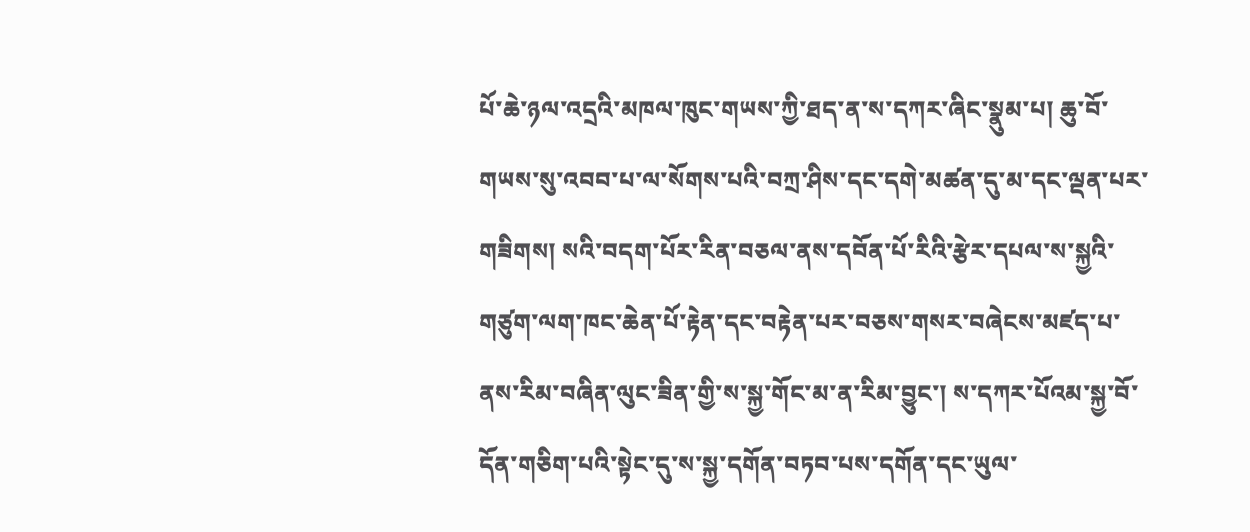པོ་ཆེ་ཉལ་འདྲའི་མཁལ་ཁུང་གཡས་ཀྱི་ཐད་ན་ས་དཀར་ཞིང་སྣུམ་པ། ཆུ་བོ་གཡས་སུ་འབབ་པ་ལ་སོགས་པའི་བཀྲ་ཤིས་དང་དགེ་མཚན་དུ་མ་དང་ལྡན་པར་གཟིགས། སའི་བདག་པོར་རིན་བཅལ་ནས་དབོན་པོ་རིའི་རྩེར་དཔལ་ས་སྐྱའི་གཙུག་ལག་ཁང་ཆེན་པོ་རྟེན་དང་བརྟེན་པར་བཅས་གསར་བཞེངས་མཛད་པ་ནས་རིམ་བཞིན་ལུང་ཟིན་གྱི་ས་སྐྱ་གོང་མ་ན་རིམ་བྱུང་། ས་དཀར་པོའམ་སྐྱ་བོ་དོན་གཅིག་པའི་སྟེང་དུ་ས་སྐྱ་དགོན་བཏབ་པས་དགོན་དང་ཡུལ་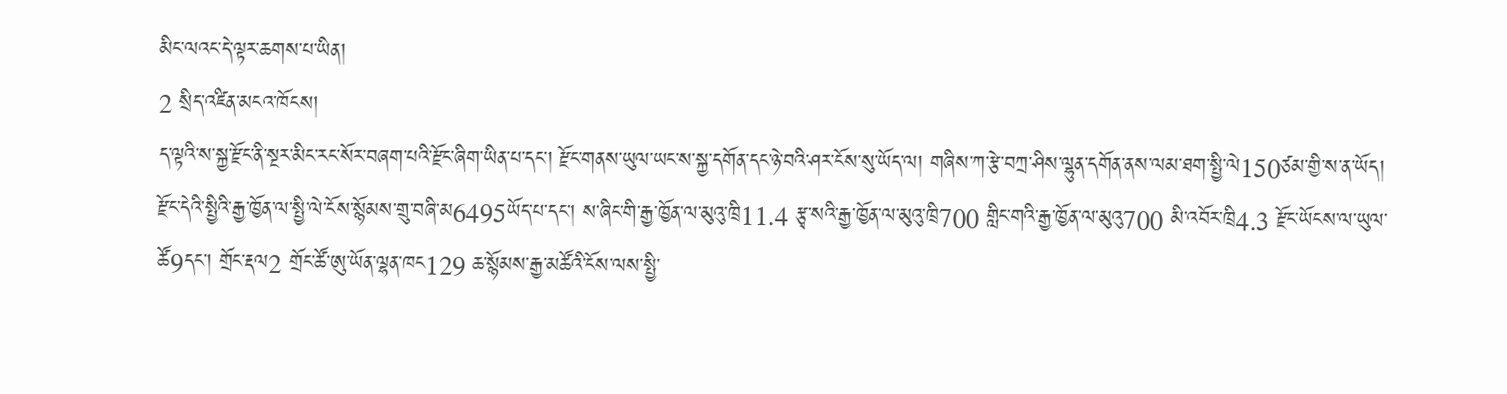མིང་ལའང་དེ་ལྟར་ཆགས་པ་ཡིན།
2 སྲིད་འཛིན་མངའ་ཁོངས།
ད་ལྟའི་ས་སྐྱ་རྫོང་ནི་སྔར་མིང་རང་སོར་བཞག་པའི་རྫོང་ཞིག་ཡིན་པ་དང་། རྫོང་གནས་ཡུལ་ཡང་ས་སྐྱ་དགོན་དང་ཉེ་བའི་ཤར་ངོས་སུ་ཡོད་ལ། གཞིས་ཀ་རྩེ་བཀྲ་ཤིས་ལྷུན་དགོན་ནས་ལམ་ཐག་སྤྱི་ལེ150ཙམ་གྱི་ས་ན་ཡོད། རྫོང་དེའི་སྤྱིའི་རྒྱ་ཁྱོན་ལ་སྤྱི་ལེ་ངོས་སྙོམས་གྲུ་བཞི་མ6495ཡོད་པ་དང་། ས་ཞིང་གི་རྒྱ་ཁྱོན་ལ་མུའུ་ཁྲི11.4 རྩྭ་སའི་རྒྱ་ཁྱོན་ལ་མུའུ་ཁྲི700 གླིང་གའི་རྒྱ་ཁྱོན་ལ་མུའུ700 མི་འབོར་ཁྲི4.3 རྫོང་ཡོངས་ལ་ཡུལ་ཚོ9དང་། གྲོང་རྡལ2 གྲོང་ཚོ་ཨུ་ཡོན་ལྷན་ཁང129 ཆ་སྙོམས་རྒྱ་མཚོའི་ངོས་ལས་སྤྱི་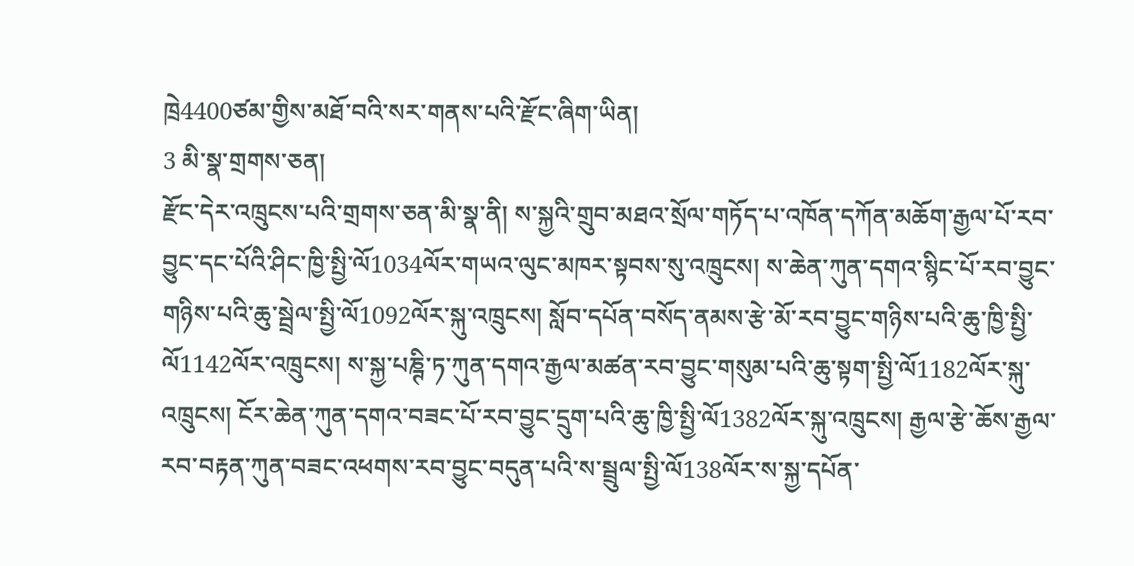ཁྲེ4400ཙམ་གྱིས་མཐོ་བའི་སར་གནས་པའི་རྫོང་ཞིག་ཡིན།
3 མི་སྣ་གྲགས་ཅན།
རྫོང་དེར་འཁྲུངས་པའི་གྲགས་ཅན་མི་སྣ་ནི། ས་སྐྱའི་གྲུབ་མཐའ་སྲོལ་གཏོད་པ་འཁོན་དཀོན་མཆོག་རྒྱལ་པོ་རབ་བྱུང་དང་པོའི་ཤིང་ཁྱི་སྤྱི་ལོ1034ལོར་གཡའ་ལུང་མཁར་སྟབས་སུ་འཁྲུངས། ས་ཆེན་ཀུན་དགའ་སྙིང་པོ་རབ་བྱུང་གཉིས་པའི་ཆུ་སྦྲེལ་སྤྱི་ལོ1092ལོར་སྐུ་འཁྲུངས། སློབ་དཔོན་བསོད་ནམས་རྩེ་མོ་རབ་བྱུང་གཉིས་པའི་ཆུ་ཁྱི་སྤྱི་ལོ1142ལོར་འཁྲུངས། ས་སྐྱ་པཎྚི་ཏ་ཀུན་དགའ་རྒྱལ་མཚན་རབ་བྱུང་གསུམ་པའི་ཆུ་སྟག་སྤྱི་ལོ1182ལོར་སྐུ་འཁྲུངས། ངོར་ཆེན་ཀུན་དགའ་བཟང་པོ་རབ་བྱུང་དྲུག་པའི་ཆུ་ཁྱི་སྤྱི་ལོ1382ལོར་སྐུ་འཁྲུངས། རྒྱལ་རྩེ་ཆོས་རྒྱལ་རབ་བརྟན་ཀུན་བཟང་འཕགས་རབ་བྱུང་བདུན་པའི་ས་སྦྲུལ་སྤྱི་ལོ138ལོར་ས་སྐྱ་དཔོན་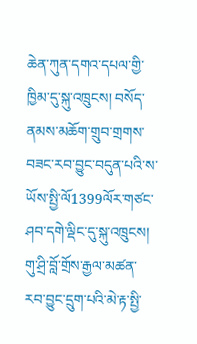ཆེན་ཀུན་དགའ་དཔལ་གྱི་ཁྱིམ་དུ་སྐུ་འཁྲུངས། བསོད་ནམས་མཆོག་གྲུབ་གྲགས་བཟང་རབ་བྱུང་བདུན་པའི་ས་ཡོས་སྤྱི་ལོ1399ལོར་གཙང་ཤབ་དགེ་ལྡིང་དུ་སྐུ་འཁྲུངས། གུ་ཤྲི་བློ་གྲོས་རྒྱལ་མཚན་རབ་བྱུང་དྲུག་པའི་མེ་རྟ་སྤྱི་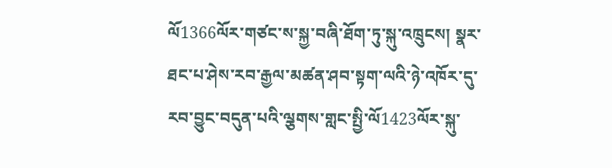ལོ1366ལོར་གཙང་ས་སྐྱ་བཞི་ཐོག་ཏུ་སྐུ་འཁྲུངས། སྣར་ཐང་པ་ཤེས་རབ་རྒྱལ་མཚན་ཤབ་སྟག་ལའི་ཉེ་འཁོར་དུ་རབ་བྱུང་བདུན་པའི་ལྕགས་གླང་སྤྱི་ལོ1423ལོར་སྐུ་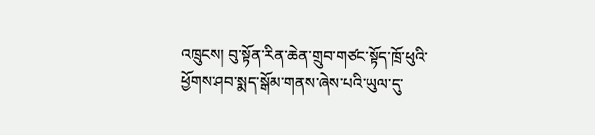འཁྲུངས། བུ་སྟོན་རིན་ཆེན་གྲུབ་གཙང་སྟོད་ཁྲོ་ཕུའི་ཕྱོགས་ཤབ་སྨད་སྒོམ་གནས་ཞེས་པའི་ཡུལ་དུ་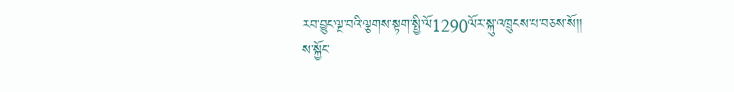རབ་བྱུང་ལྔ་བའི་ལྕགས་སྟག་སྤྱི་ལོ1290ལོར་སྐུ་འཁྲུངས་པ་བཅས་སོ།།
ས་སྐྱོང་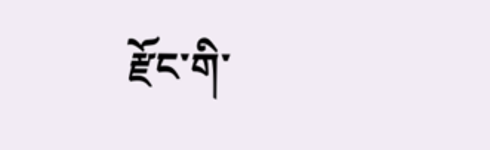རྫོང་གི་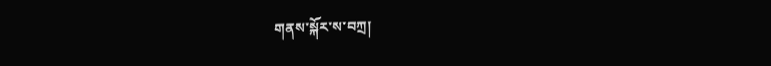གནས་སྐོར་ས་བཀྲ།